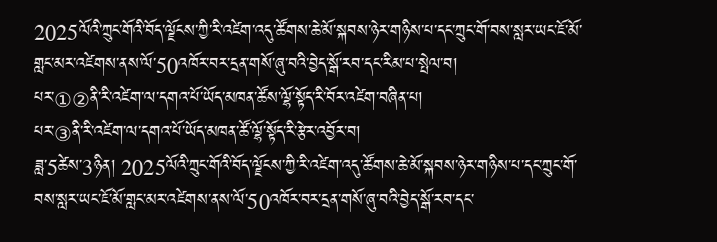2025ལོའི་ཀྲུང་གོའི་བོད་ལྗོངས་ཀྱི་རི་འཛེག་འདུ་ཚོགས་ཆེ་མོ་སྐབས་ཉེར་གཉིས་པ་དང་ཀྲུང་གོ་བས་སླར་ཡང་ཇོ་མོ་གླང་མར་འཛེགས་ནས་ལོ་50འཁོར་བར་དྲན་གསོ་ཞུ་བའི་བྱེད་སྒོ་རབ་དང་རིམ་པ་སྤེལ་བ།
པར་①②ནི་རི་འཛེག་ལ་དགའ་པོ་ཡོད་མཁན་ཚོས་ལྷོ་སྟོད་རི་བོར་འཛེག་བཞིན་པ།
པར་③ནི་རི་འཛེག་ལ་དགའ་པོ་ཡོད་མཁན་ཚོ་ལྷོ་སྟོད་རི་རྩེར་འབྱོར་བ།
ཟླ་5ཚེས་3ཉིན། 2025ལོའི་ཀྲུང་གོའི་བོད་ལྗོངས་ཀྱི་རི་འཛེག་འདུ་ཚོགས་ཆེ་མོ་སྐབས་ཉེར་གཉིས་པ་དང་ཀྲུང་གོ་བས་སླར་ཡང་ཇོ་མོ་གླང་མར་འཛེགས་ནས་ལོ་50འཁོར་བར་དྲན་གསོ་ཞུ་བའི་བྱེད་སྒོ་རབ་དང་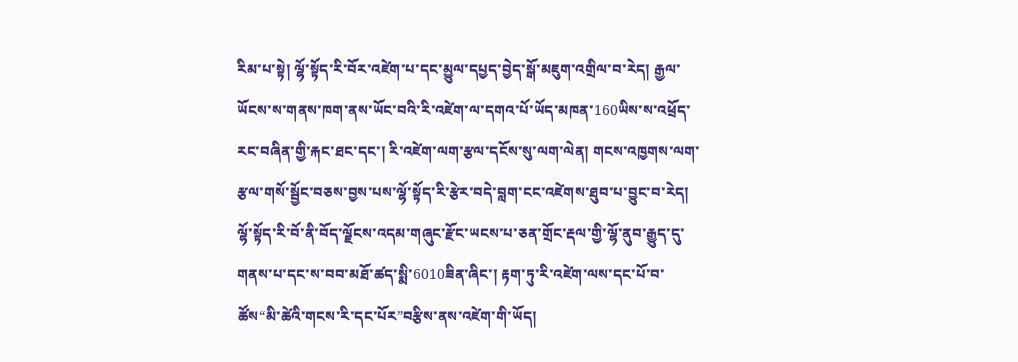རིམ་པ་སྟེ། ལྷོ་སྟོད་རི་བོར་འཛེག་པ་དང་མྱུལ་དཔྱད་བྱེད་སྒོ་མཇུག་འགྲིལ་བ་རེད། རྒྱལ་ཡོངས་ས་གནས་ཁག་ནས་ཡོང་བའི་རི་འཛེག་ལ་དགའ་པོ་ཡོད་མཁན་160ཡིས་ས་འཕྲོད་རང་བཞིན་གྱི་རྐང་ཐང་དང་། རི་འཛེག་ལག་རྩལ་དངོས་སུ་ལག་ལེན། གངས་འཁྱགས་ལག་རྩལ་གསོ་སྦྱོང་བཅས་བྱས་པས་ལྷོ་སྟོད་རི་རྩེར་བདེ་བླག་ངང་འཛེགས་ཐུབ་པ་བྱུང་བ་རེད།
ལྷོ་སྟོད་རི་བོ་ནི་བོད་ལྗོངས་འདམ་གཞུང་རྫོང་ཡངས་པ་ཅན་གྲོང་རྡལ་གྱི་ལྷོ་ནུབ་རྒྱུད་དུ་གནས་པ་དང་ས་བབ་མཐོ་ཚད་སྨི་6010ཟིན་ཞིང་། རྟག་ཏུ་རི་འཛེག་ལས་དང་པོ་བ་ཚོས“མི་ཚེའི་གངས་རི་དང་པོར”བརྩིས་ནས་འཛེག་གི་ཡོད།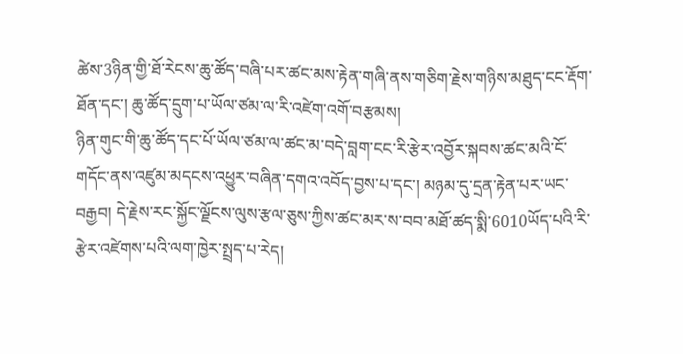ཚེས་3ཉིན་གྱི་ཐོ་རེངས་ཆུ་ཚོད་བཞི་པར་ཚང་མས་རྟེན་གཞི་ནས་གཅིག་རྗེས་གཉིས་མཐུད་ངང་རྡོག་ཐོན་དང་། ཆུ་ཚོད་དྲུག་པ་ཡོལ་ཙམ་ལ་རི་འཛེག་འགོ་བརྩམས།
ཉིན་གུང་གི་ཆུ་ཚོད་དང་པོ་ཡོལ་ཙམ་ལ་ཚང་མ་བདེ་བླག་ངང་རི་རྩེར་འབྱོར་སྐབས་ཚང་མའི་ངོ་གདོང་ནས་འཛུམ་མདངས་འཕྱུར་བཞིན་དགའ་འབོད་བྱས་པ་དང་། མཉམ་དུ་དྲན་རྟེན་པར་ཡང་བརྒྱབ། དེ་རྗེས་རང་སྐྱོང་ལྗོངས་ལུས་རྩལ་ཅུས་ཀྱིས་ཚང་མར་ས་བབ་མཐོ་ཚད་སྨི་6010ཡོད་པའི་རི་རྩེར་འཛེགས་པའི་ལག་ཁྱེར་སྤྲད་པ་རེད།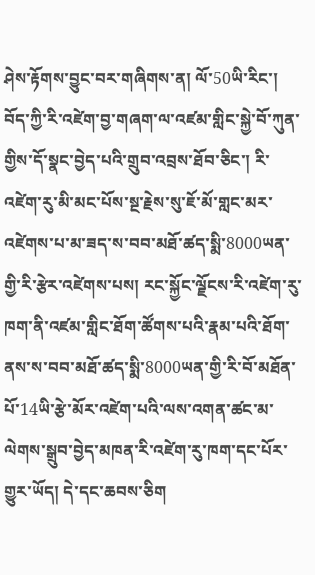ཤེས་རྟོགས་བྱུང་བར་གཞིགས་ན། ལོ་50ཡི་རིང་། བོད་ཀྱི་རི་འཛེག་བྱ་གཞག་ལ་འཛམ་གླིང་སྐྱེ་བོ་ཀུན་གྱིས་དོ་སྣང་བྱེད་པའི་གྲུབ་འབྲས་ཐོབ་ཅིང་། རི་འཛེག་རུ་མི་མང་པོས་སྔ་རྗེས་སུ་ཇོ་མོ་གླང་མར་འཛེགས་པ་མ་ཟད་ས་བབ་མཐོ་ཚད་སྨི་8000ཡན་གྱི་རི་རྩེར་འཛེགས་པས། རང་སྐྱོང་ལྗོངས་རི་འཛེག་རུ་ཁག་ནི་འཛམ་གླིང་ཐོག་ཚོགས་པའི་རྣམ་པའི་ཐོག་ནས་ས་བབ་མཐོ་ཚད་སྨི་8000ཡན་གྱི་རི་བོ་མཐོན་པོ་14ཡི་རྩེ་མོར་འཛེག་པའི་ལས་འགན་ཚང་མ་ལེགས་སྒྲུབ་བྱེད་མཁན་རི་འཛེག་རུ་ཁག་དང་པོར་གྱུར་ཡོད། དེ་དང་ཆབས་ཅིག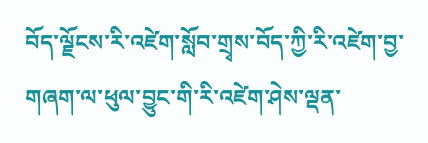བོད་ལྗོངས་རི་འཛེག་སློབ་གྲྭས་བོད་ཀྱི་རི་འཛེག་བྱ་གཞག་ལ་ཕུལ་བྱུང་གི་རི་འཛེག་ཤེས་ལྡན་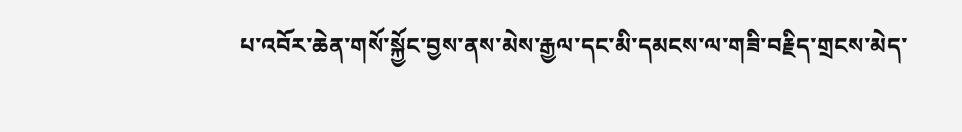པ་འབོར་ཆེན་གསོ་སྐྱོང་བྱས་ནས་མེས་རྒྱལ་དང་མི་དམངས་ལ་གཟི་བརྗིད་གྲངས་མེད་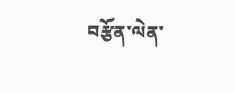བརྩོན་ལེན་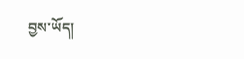བྱས་ཡོད།